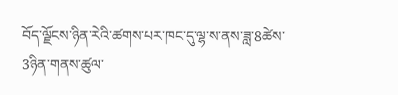བོད་ལྗོངས་ཉིན་རེའི་ཚགས་པར་ཁང་དུ་ལྷ་ས་ནས་ཟླ་8ཚེས་3ཉིན་གནས་ཚུལ་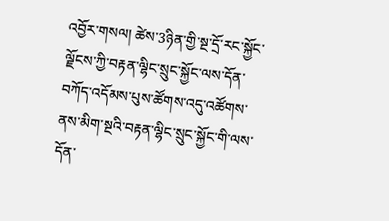འབྱོར་གསལ། ཚེས་3ཉིན་གྱི་སྔ་དྲོ་རང་སྐྱོང་ལྗོངས་ཀྱི་བརྟན་ལྷིང་སྲུང་སྐྱོང་ལས་དོན་བཀོད་འདོམས་པུས་ཚོགས་འདུ་འཚོགས་ནས་མིག་སྔའི་བརྟན་ལྷིང་སྲུང་སྐྱོང་གི་ལས་དོན་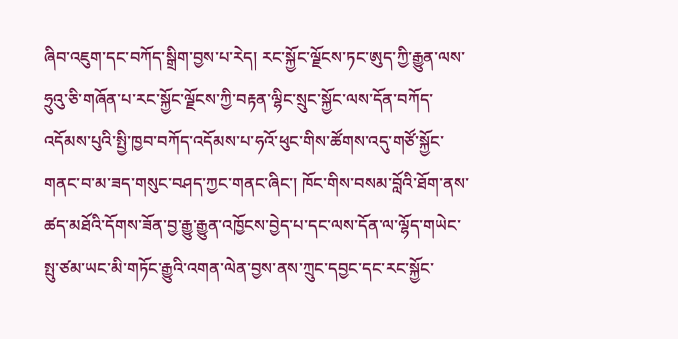ཞིབ་འཇུག་དང་བཀོད་སྒྲིག་བྱས་པ་རེད། རང་སྐྱོང་ལྗོངས་ཏང་ཨུད་ཀྱི་རྒྱུན་ལས་ཧྲུའུ་ཅི་གཞོན་པ་རང་སྐྱོང་ལྗོངས་ཀྱི་བརྟན་ལྷིང་སྲུང་སྐྱོང་ལས་དོན་བཀོད་འདོམས་པུའི་སྤྱི་ཁྱབ་བཀོད་འདོམས་པ་ཧའོ་ཕུང་གིས་ཚོགས་འདུ་གཙོ་སྐྱོང་གནང་བ་མ་ཟད་གསུང་བཤད་ཀྱང་གནང་ཞིང་། ཁོང་གིས་བསམ་བློའི་ཐོག་ནས་ཚད་མཐོའི་དོགས་ཟོན་བྱ་རྒྱུ་རྒྱུན་འཁྱོངས་བྱེད་པ་དང་ལས་དོན་ལ་ལྷོད་གཡེང་སྤུ་ཙམ་ཡང་མི་གཏོང་རྒྱུའི་འགན་ལེན་བྱས་ནས་ཀྲུང་དབྱང་དང་རང་སྐྱོང་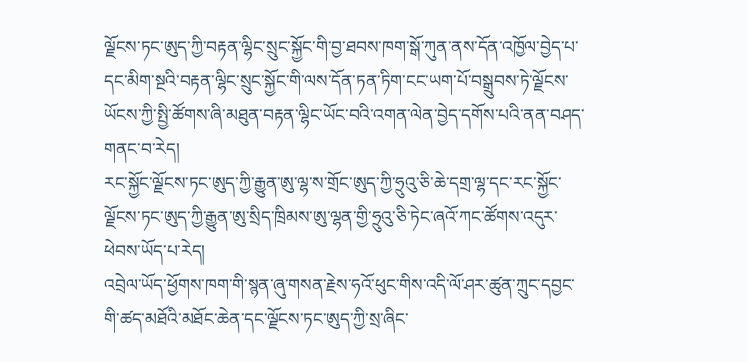ལྗོངས་ཏང་ཨུད་ཀྱི་བརྟན་ལྷིང་སྲུང་སྐྱོང་གི་བྱ་ཐབས་ཁག་སྒོ་ཀུན་ནས་དོན་འཁྱོལ་བྱེད་པ་དང་མིག་སྔའི་བརྟན་ལྷིང་སྲུང་སྐྱོང་གི་ལས་དོན་ཏན་ཏིག་ངང་ཡག་པོ་བསྒྲུབས་ཏེ་ལྗོངས་ཡོངས་ཀྱི་སྤྱི་ཚོགས་ཞི་མཐུན་བརྟན་ལྷིང་ཡོང་བའི་འགན་ལེན་བྱེད་དགོས་པའི་ནན་བཤད་གནང་བ་རེད།
རང་སྐྱོང་ལྗོངས་ཏང་ཨུད་ཀྱི་རྒྱུན་ཨུ་ལྷ་ས་གྲོང་ཨུད་ཀྱི་ཧྲུའུ་ཅི་ཆེ་དགྲ་ལྷ་དང་རང་སྐྱོང་ལྗོངས་ཏང་ཨུད་ཀྱི་རྒྱུན་ཨུ་སྲིད་ཁྲིམས་ཨུ་ལྷན་གྱི་ཧྲུའུ་ཅི་ཏེང་ཞའོ་ཀང་ཚོགས་འདུར་ཕེབས་ཡོད་པ་རེད།
འབྲེལ་ཡོད་ཕྱོགས་ཁག་གི་སྙན་ཞུ་གསན་རྗེས་ཧའོ་ཕུང་གིས་འདི་ལོ་ཤར་ཚུན་ཀྲུང་དབྱང་གི་ཚད་མཐོའི་མཐོང་ཆེན་དང་ལྗོངས་ཏང་ཨུད་ཀྱི་སྲ་ཞིང་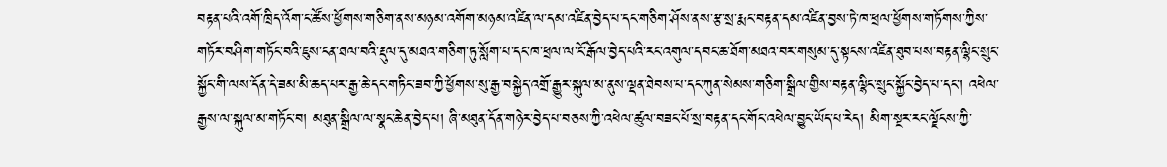བརྟན་པའི་འགོ་ཁྲིད་འོག་ང་ཚོས་ཕྱོགས་གཅིག་ནས་མཉམ་འགོག་མཉམ་འཛིན་ལ་དམ་འཛིན་བྱེད་པ་དང་གཅིག་ཤོས་ནས་རྩ་སྲ་རྨང་བརྟན་དམ་འཛིན་བྱས་ཏེ་ཁ་ཕྲལ་ཕྱོགས་གཏོགས་ཀྱིས་གཏོར་བཤིག་གཏོང་བའི་ཇུས་ངན་ཐལ་བའི་རྡུལ་དུ་མཐའ་གཅིག་ཏུ་སློག་པ་དང་ཁ་ཕྲལ་ལ་ངོ་རྒོལ་བྱེད་པའི་རང་འགུལ་དབང་ཆ་ཐོག་མཐའ་བར་གསུམ་དུ་སྟངས་འཛིན་ཐུབ་པས་བརྟན་ལྷིང་སྲུང་སྐྱོང་གི་ལས་དོན་དེ་ཟམ་མི་ཆད་པར་རྒྱ་ཆེ་དང་གཏིང་ཟབ་ཀྱི་ཕྱོགས་སུ་རྒྱ་བསྐྱེད་འགྲོ་རྒྱུར་སྐུལ་མ་ནུས་ལྡན་ཐེབས་པ་དང་ཀུན་སེམས་གཅིག་སྒྲིལ་གྱིས་བརྟན་ལྷིང་སྲུང་སྐྱོང་བྱེད་པ་དང་། འཕེལ་རྒྱས་ལ་སྐུལ་མ་གཏོང་བ། མཐུན་སྒྲིལ་ལ་སྣང་ཆེན་བྱེད་པ། ཞི་མཐུན་དོན་གཉེར་བྱེད་པ་བཅས་ཀྱི་འཕེལ་ཚུལ་བཟང་པོ་སྲ་བརྟན་དང་གོང་འཕེལ་བྱུང་ཡོད་པ་རེད། མིག་སྔར་རང་ལྗོངས་ཀྱི་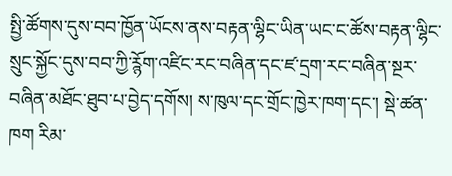སྤྱི་ཚོགས་དུས་བབ་ཁྱོན་ཡོངས་ནས་བརྟན་ལྷིང་ཡིན་ཡང་ང་ཚོས་བརྟན་ལྷིང་སྲུང་སྐྱོང་དུས་བབ་ཀྱི་ཪྙོག་འཛིང་རང་བཞིན་དང་ཛ་དྲག་རང་བཞིན་སྔར་བཞིན་མཐོང་ཐུབ་པ་བྱེད་དགོས། ས་ཁུལ་དང་གྲོང་ཁྱེར་ཁག་དང་། སྡེ་ཚན་ཁག རིམ་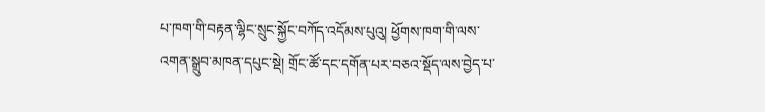པ་ཁག་གི་བརྟན་ལྷིང་སྲུང་སྐྱོང་བཀོད་འདོམས་པུའུ། ཕྱོགས་ཁག་གི་ལས་འགན་སྒྲུབ་མཁན་དཔུང་སྡེ། གྲོང་ཚོ་དང་དགོན་པར་བཅའ་སྡོད་ལས་བྱེད་པ་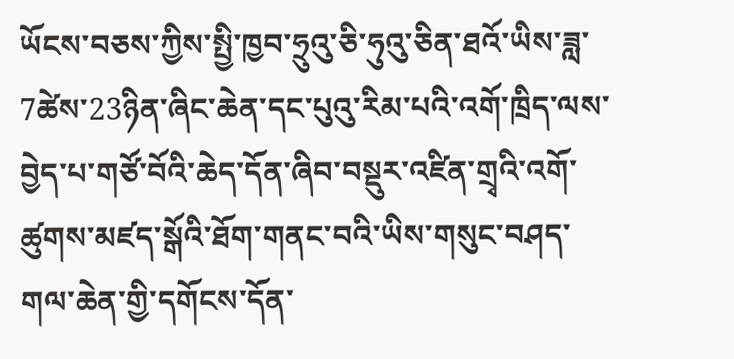ཡོངས་བཅས་ཀྱིས་སྤྱི་ཁྱབ་ཧྲུའུ་ཅི་ཧུའུ་ཅིན་ཐའོ་ཡིས་ཟླ་7ཚེས་23ཉིན་ཞིང་ཆེན་དང་པུའུ་རིམ་པའི་འགོ་ཁྲིད་ལས་བྱེད་པ་གཙོ་བོའི་ཆེད་དོན་ཞིབ་བསྡུར་འཛིན་གྲྭའི་འགོ་ཚུགས་མཛད་སྒོའི་ཐོག་གནང་བའི་ཡིས་གསུང་བཤད་གལ་ཆེན་གྱི་དགོངས་དོན་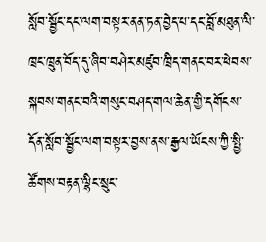སློབ་སྦྱོང་དང་ལག་བསྟར་ནན་ཏན་བྱེད་པ་དང་བློ་མཐུན་ལི་ཁྲང་ཁྲུན་བོད་དུ་ཞིབ་བཤེར་མཛུབ་ཁྲིད་གནང་བར་ཕེབས་སྐབས་གནང་བའི་གསུང་བཤད་གལ་ཆེན་གྱི་དགོངས་དོན་སློབ་སྦྱོང་ལག་བསྟར་བྱས་ནས་རྒྱལ་ཡོངས་ཀྱི་སྤྱི་ཚོགས་བརྟན་ལྷིང་སྲུང་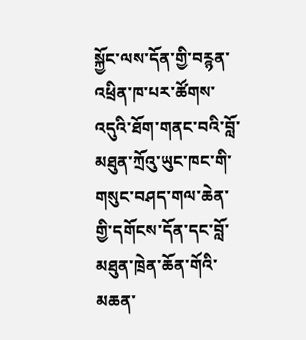སྐྱོང་ལས་དོན་གྱི་བཪྙན་འཕྲིན་ཁ་པར་ཚོགས་འདུའི་ཐོག་གནང་བའི་བློ་མཐུན་ཀྲོའུ་ཡུང་ཁང་གི་གསུང་བཤད་གལ་ཆེན་གྱི་དགོངས་དོན་དང་བློ་མཐུན་ཁྲེན་ཆོན་གོའི་མཆན་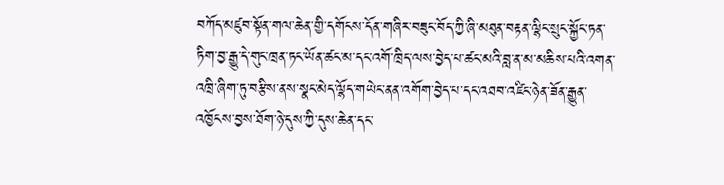བཀོད་མཛུབ་སྟོན་གལ་ཆེན་གྱི་དགོངས་དོན་གཞིར་བཟུང་བོད་ཀྱི་ཞི་མཐུན་བརྟན་ལྷིང་སྲུང་སྐྱོང་ཏན་ཏིག་བྱ་རྒྱུ་དེ་གུང་ཁྲན་ཏང་ཡོན་ཚང་མ་དང་འགོ་ཁྲིད་ལས་བྱེད་པ་ཚང་མའི་བླ་ན་མ་མཆིས་པའི་འགན་འཁྲི་ཞིག་ཏུ་བརྩིས་ནས་སྣང་མེད་ལྷོད་གཡེང་ནན་འགོག་བྱེད་པ་དང་འཐབ་འཛིང་ཉེན་ཟོན་རྒྱུན་འཁྱོངས་བྱས་ཐོག་ཉེ་དུས་ཀྱི་དུས་ཆེན་དང་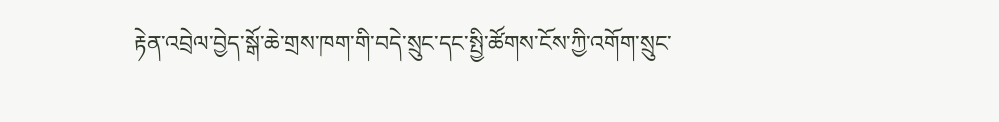རྟེན་འབྲེལ་བྱེད་སྒོ་ཆེ་གྲས་ཁག་གི་བདེ་སྲུང་དང་སྤྱི་ཚོགས་ངོས་ཀྱི་འགོག་སྲུང་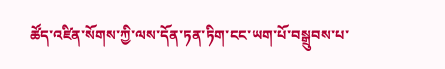ཚོད་འཛིན་སོགས་ཀྱི་ལས་དོན་ཏན་ཏིག་ངང་ཡག་པོ་བསྒྲུབས་པ་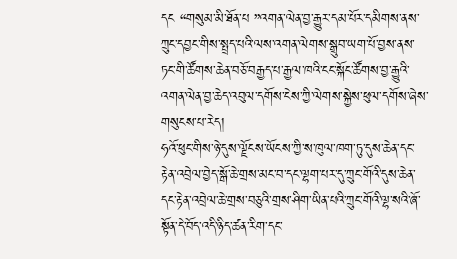དང “གསུམ་མི་ཐོན་པ ”འགན་ལེན་བྱ་རྒྱུར་དམ་པོར་དམིགས་ནས་ཀྲུང་དབྱང་གིས་སྤྲད་པའི་ལས་འགན་ལེགས་སྒྲུབ་ཡག་པོ་བྱས་ནས་ཏང་གི་ཚོགས་ཆེན་བཅོ་བརྒྱད་པ་རྒྱལ་ཁའི་ངང་སྐོང་ཚོགས་བྱ་རྒྱུའི་འགན་ལེན་བྱ་ཆེད་འབུལ་དགོས་ངེས་ཀྱི་ལེགས་སྐྱེས་ཕུལ་དགོས་ཞེས་གསུངས་པ་རེད།
ཧའོ་ཕུང་གིས་ཉེ་དུས་ལྗོངས་ཡོངས་ཀྱི་ས་ཁུལ་ཁག་ཏུ་དུས་ཆེན་དང་རྟེན་འབྲེལ་བྱེད་སྒོ་ཆེ་གྲས་མང་བ་དང་ལྷག་པར་དུ་ཀྲུང་གོའི་དུས་ཆེན་དང་རྟེན་འབྲེལ་ཆེ་གྲས་བཅུའི་གྲས་ཤིག་ཡིན་པའི་ཀྲུང་གོའི་ལྷ་སའི་ཞོ་སྟོན་དེ་བོད་འདི་ཉིད་ཚན་རིག་དང་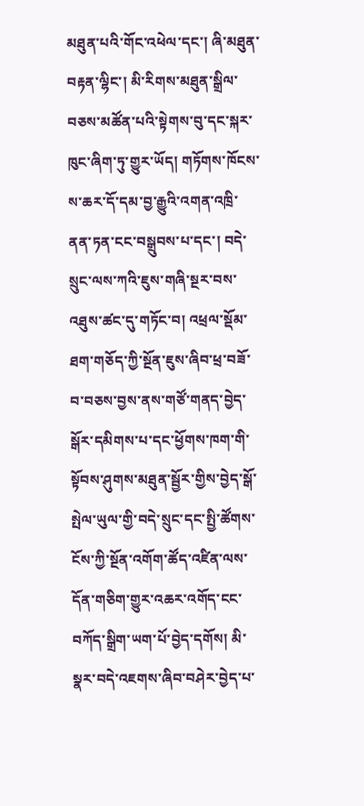མཐུན་པའི་གོང་འཕེལ་དང་། ཞི་མཐུན་བརྟན་ལྷིང་། མི་རིགས་མཐུན་སྒྲིལ་བཅས་མཚོན་པའི་སྟེགས་བུ་དང་སྐར་ཁུང་ཞིག་ཏུ་གྱུར་ཡོད། གཏོགས་ཁོངས་ས་ཆར་དོ་དམ་བྱ་རྒྱུའི་འགན་འཁྲི་ནན་ཏན་ངང་བསྒྲུབས་པ་དང་། བདེ་སྲུང་ལས་ཀའི་ཇུས་གཞི་སྔར་བས་འཐུས་ཚང་དུ་གཏོང་བ། འཕྲལ་སྡོམ་ཐག་གཅོད་ཀྱི་སྔོན་ཇུས་ཞིབ་ཕྲ་བཟོ་བ་བཅས་བྱས་ནས་གཙོ་གནད་བྱེད་སྒོར་དམིགས་པ་དང་ཕྱོགས་ཁག་གི་སྟོབས་ཤུགས་མཐུན་སྦྱོར་གྱིས་བྱེད་སྒོ་སྤེལ་ཡུལ་གྱི་བདེ་སྲུང་དང་སྤྱི་ཚོགས་ངོས་ཀྱི་སྔོན་འགོག་ཚོད་འཛིན་ལས་དོན་གཅིག་གྱུར་འཆར་འགོད་ངང་བཀོད་སྒྲིག་ཡག་པོ་བྱེད་དགོས། མི་སྣར་བདེ་འཇགས་ཞིབ་བཤེར་བྱེད་པ་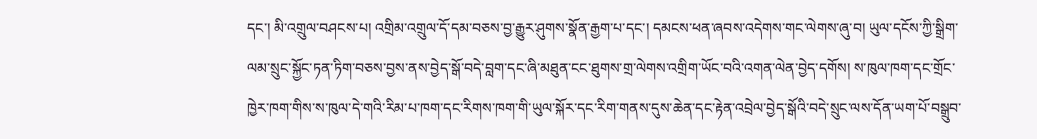དང་། མི་འགྲུལ་བཤངས་པ། འགྲིམ་འགྲུལ་དོ་དམ་བཅས་བྱ་རྒྱུར་ཤུགས་སྣོན་རྒྱག་པ་དང་། དམངས་ཕན་ཞབས་འདེགས་གང་ལེགས་ཞུ་བ། ཡུལ་དངོས་ཀྱི་སྒྲིག་ལམ་སྲུང་སྐྱོང་ཏན་ཏིག་བཅས་བྱས་ནས་བྱེད་སྒོ་བདེ་བླག་དང་ཞི་མཐུན་ངང་ཐུགས་གྲ་ལེགས་འགྲིག་ཡོང་བའི་འགན་ལེན་བྱེད་དགོས། ས་ཁུལ་ཁག་དང་གྲོང་ཁྱེར་ཁག་གིས་ས་ཁུལ་དེ་གའི་རིམ་པ་ཁག་དང་རིགས་ཁག་གི་ཡུལ་སྐོར་དང་རིག་གནས་དུས་ཆེན་དང་རྟེན་འབྲེལ་བྱེད་སྒོའི་བདེ་སྲུང་ལས་དོན་ཡག་པོ་བསྒྲུབ་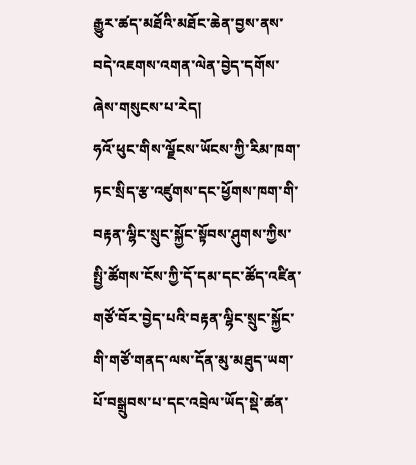རྒྱུར་ཚད་མཐོའི་མཐོང་ཆེན་བྱས་ནས་བདེ་འཇགས་འགན་ལེན་བྱེད་དགོས་ཞེས་གསུངས་པ་རེད།
ཧའོ་ཕུང་གིས་ལྗོངས་ཡོངས་ཀྱི་རིམ་ཁག་ཏང་སྲིད་རྩ་འཛུགས་དང་ཕྱོགས་ཁག་གི་བརྟན་ལྷིང་སྲུང་སྐྱོང་སྟོབས་ཤུགས་ཀྱིས་སྤྱི་ཚོགས་ངོས་ཀྱི་དོ་དམ་དང་ཚོད་འཛིན་གཙོ་བོར་བྱེད་པའི་བརྟན་ལྷིང་སྲུང་སྐྱོང་གི་གཙོ་གནད་ལས་དོན་མུ་མཐུད་ཡག་པོ་བསྒྲུབས་པ་དང་འབྲེལ་ཡོད་སྡེ་ཚན་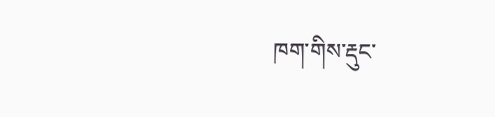ཁག་གིས་རྡུང་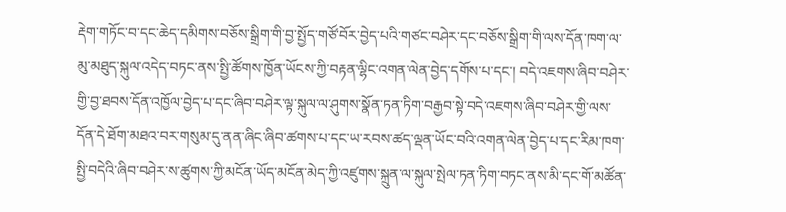རྡེག་གཏོང་བ་དང་ཆེད་དམིགས་བཅོས་སྒྲིག་གི་བྱ་སྤྱོད་གཙོ་བོར་བྱེད་པའི་གཙང་བཤེར་དང་བཅོས་སྒྲིག་གི་ལས་དོན་ཁག་ལ་མུ་མཐུད་སྐུལ་འདེད་བཏང་ནས་སྤྱི་ཚོགས་ཁྱོན་ཡོངས་ཀྱི་བརྟན་ལྷིང་འགན་ལེན་བྱེད་དགོས་པ་དང་། བདེ་འཇགས་ཞིབ་བཤེར་གྱི་བྱ་ཐབས་དོན་འཁྱོལ་བྱེད་པ་དང་ཞིབ་བཤེར་ལྟ་སྐུལ་ལ་ཤུགས་སྣོན་ཏན་ཏིག་བརྒྱབ་སྟེ་བདེ་འཇགས་ཞིབ་བཤེར་གྱི་ལས་དོན་དེ་ཐོག་མཐའ་བར་གསུམ་དུ་ནན་ཞིང་ཞིབ་ཚགས་པ་དང་ཡ་རབས་ཚད་ལྡན་ཡོང་བའི་འགན་ལེན་བྱེད་པ་དང་རིམ་ཁག་སྤྱི་བདེའི་ཞིབ་བཤེར་ས་ཚུགས་ཀྱི་མངོན་ཡོད་མངོན་མེད་ཀྱི་འཛུགས་སྐྲུན་ལ་སྐུལ་སྤེལ་ཏན་ཏིག་བཏང་ནས་མི་དང་གོ་མཚོན་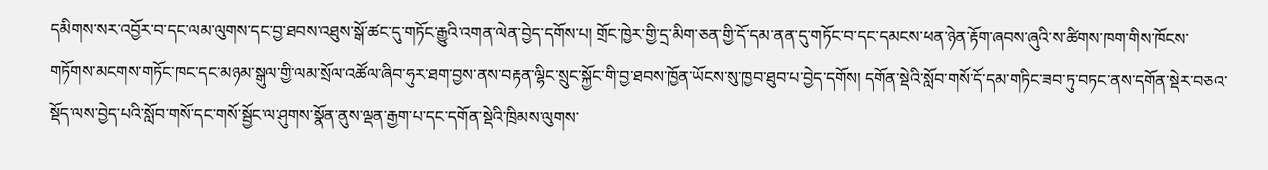དམིགས་སར་འབྱོར་བ་དང་ལམ་ལུགས་དང་བྱ་ཐབས་འཐུས་སྒོ་ཚང་དུ་གཏོང་རྒྱུའི་འགན་ལེན་བྱེད་དགོས་པ། གྲོང་ཁྱེར་གྱི་དྲ་མིག་ཅན་གྱི་དོ་དམ་ནན་དུ་གཏོང་བ་དང་དམངས་ཕན་ཉེན་རྟོག་ཞབས་ཞུའི་ས་ཚིགས་ཁག་གིས་ཁོངས་གཏོགས་མངགས་གཏོང་ཁང་དང་མཉམ་སྒུལ་གྱི་ལམ་སྲོལ་འཚོལ་ཞིབ་ཧུར་ཐག་བྱས་ནས་བརྟན་ལྷིང་སྲུང་སྐྱོང་གི་བྱ་ཐབས་ཁྱོན་ཡོངས་སུ་ཁྱབ་ཐུབ་པ་བྱེད་དགོས། དགོན་སྡེའི་སློབ་གསོ་དོ་དམ་གཏིང་ཟབ་ཏུ་བཏང་ནས་དགོན་སྡེར་བཅའ་སྡོད་ལས་བྱེད་པའི་སློབ་གསོ་དང་གསོ་སྦྱོང་ལ་ཤུགས་སྣོན་ནུས་ལྡན་རྒྱག་པ་དང་དགོན་སྡེའི་ཁྲིམས་ལུགས་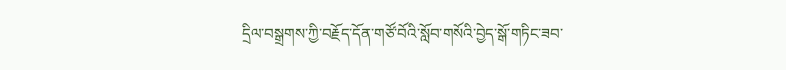དྲིལ་བསྒྲགས་ཀྱི་བརྗོད་དོན་གཙོ་བོའི་སློབ་གསོའི་བྱེད་སྒོ་གཏིང་ཟབ་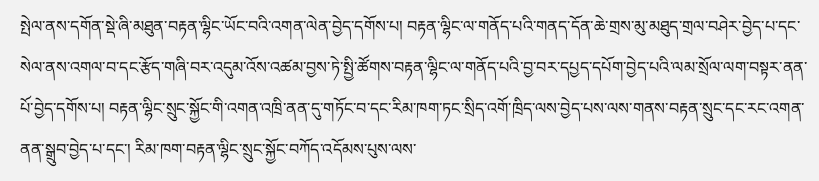སྤེལ་ནས་དགོན་སྡེ་ཞི་མཐུན་བརྟན་ལྷིང་ཡོང་བའི་འགན་ལེན་བྱེད་དགོས་པ། བརྟན་ལྷིང་ལ་གནོད་པའི་གནད་དོན་ཆེ་གྲས་མུ་མཐུད་གྲལ་བཤེར་བྱེད་པ་དང་སེལ་ནས་འགལ་བ་དང་རྩོད་གཞི་བར་འདུམ་འོས་འཚམ་བྱས་ཏེ་སྤྱི་ཚོགས་བརྟན་ལྷིང་ལ་གནོད་པའི་བྱ་བར་དཔྱད་དཔོག་བྱེད་པའི་ལམ་སྲོལ་ལག་བསྟར་ནན་པོ་བྱེད་དགོས་པ། བརྟན་ལྷིང་སྲུང་སྐྱོང་གི་འགན་འཁྲི་ནན་དུ་གཏོང་བ་དང་རིམ་ཁག་ཏང་སྲིད་འགོ་ཁྲིད་ལས་བྱེད་པས་ལས་གནས་བརྟན་སྲུང་དང་རང་འགན་ནན་སྒྲུབ་བྱེད་པ་དང་། རིམ་ཁག་བརྟན་ལྷིང་སྲུང་སྐྱོང་བཀོད་འདོམས་པུས་ལས་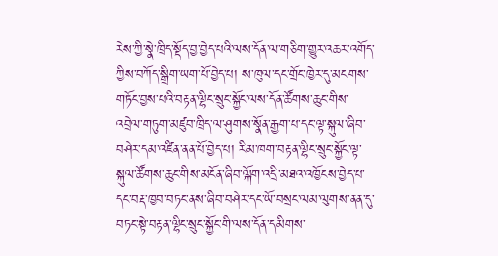རེས་ཀྱི་སྣེ་ཁྲིད་སྡོད་བྱ་བྱེད་པའི་ལས་དོན་ལ་གཅིག་གྱུར་འཆར་འགོད་ཀྱིས་བཀོད་སྒྲིག་ཡག་པོ་བྱེད་པ། ས་ཁུལ་དང་གྲོང་ཁྱེར་དུ་མངགས་གཏོང་བྱས་པའི་བརྟན་ལྷིང་སྲུང་སྐྱོང་ལས་དོན་ཚོགས་ཆུང་གིས་འབྲེལ་གཏུག་མཛུབ་ཁྲིད་ལ་ཤུགས་སྣོན་རྒྱག་པ་དང་ལྟ་སྐུལ་ཞིབ་བཤེར་དམ་འཛིན་ནན་པོ་བྱེད་པ། རིམ་ཁག་བརྟན་ལྷིང་སྲུང་སྐྱོང་ལྟ་སྐུལ་ཚོགས་ཆུང་གིས་མངོན་ཞིབ་ལྐོག་འདྲི་མཐའ་འཁྱོངས་བྱེད་པ་དང་བརྡ་ཁྱབ་བཏང་ནས་ཞིབ་བཤེར་དང་ཡོ་བསྲང་ལམ་ལུགས་ནན་དུ་བཏང་སྟེ་བརྟན་ལྷིང་སྲུང་སྐྱོང་གི་ལས་དོན་དམིགས་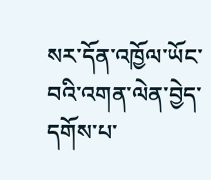སར་དོན་འཁྱོལ་ཡོང་བའི་འགན་ལེན་བྱེད་དགོས་པ་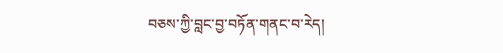བཅས་ཀྱི་བླང་བྱ་བཏོན་གནང་བ་རེད།